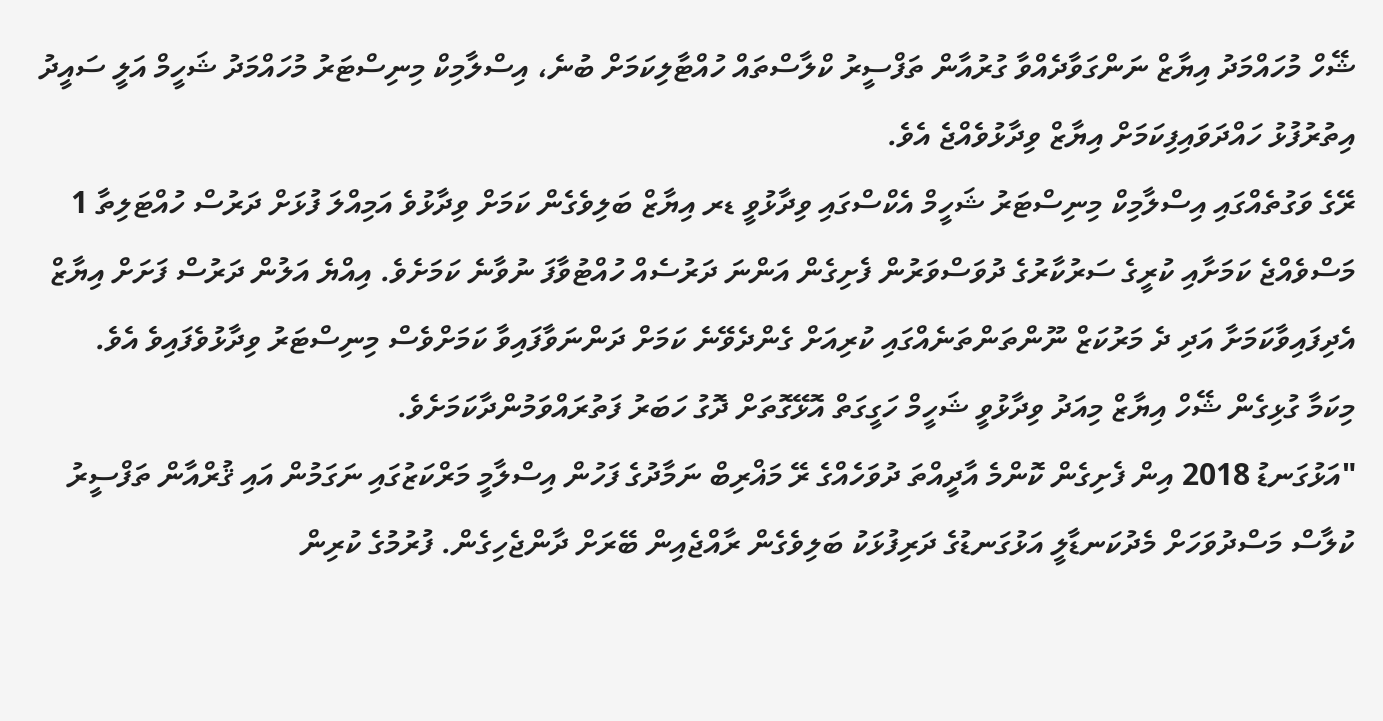ޝޭހް މުހައްމަދު އިޔާޒް ނަންގަވާދެއްވާ ގުރުއާން ތަފްސީރު ކްލާސްތައް ހުއްޓާލިކަމަށް ބުނެ، އިސްލާމިކް މިނިސްޓަރު މުހައްމަދު ޝަހީމް އަލީ ސައީދު އިތުރުފުޅު ހައްދަވައިފިކަމަށް އިޔާޒް ވިދާޅުވެއްޖެ އެވެ.
ރޭގެ ވަގުތެއްގައި އިސްލާމިކް މިނިސްޓަރު ޝަހީމް އެކްސްގައި ވިދާޅުވީ ޑރ އިޔާޒް ބަލިވެގެން ކަމަށް ވިދާޅުވެ އަމިއްލަ ފުޅަށް ދަރުސް ހުއްޓަލިތާ 1 މަސްވެއްޖެ ކަމަށާއި ކުރީގެ ސަރުކާރުގެ ދުވަސްވަރުން ފެށިގެން އަންނަ ދަރުސެއް ހުއްޓުވާފަ ނުވާނެ ކަމަށެވެ. އިއްޔެ އަލުން ދަރުސް ފަށަށް އިޔާޒް އެދިފައިވާކަމަށާ އަދި ދެ މަރުކަޒް ނޫންތަންތަނެއްގައި ކުރިއަށް ގެންދެވޭނެ ކަމަށް ދަންނަވާފައިވާ ކަމަށްވެސް މިނިސްޓަރު ވިދާޅުވެފައިވެ އެވެ.
މިކަމާ ގުޅިގެން ޝޭހް އިޔާޒް މިއަދު ވިދާޅުވީ ޝަހީމް ހަގީގަތް އޮޅޭގޮތަށް ދޮގު ހަބަރު ފަތުރައްވަމުންދާކަމަށެވެ.
"އަޅުގަނޑު 2018 އިން ފެށިގެން ކޮންމެ އާދީއްތަ ދުވަހެއްގެ ރޭ މަޣްރިބް ނަމާދުގެ ފަހުން އިސްލާމީ މަރްކަޒުގައި ނަގަމުން އައި ޤުރްއާން ތަފްސީރު ކުލާސް މަސްދުވަހަށް މެދުކަނޑާލީ އަޅުގަނޑުގެ ދަރިފުޅަކު ބަލިވެގެން ރާއްޖެއިން ބޭރަށް ދާންޖެހިގެން. ފުރުމުގެ ކުރިން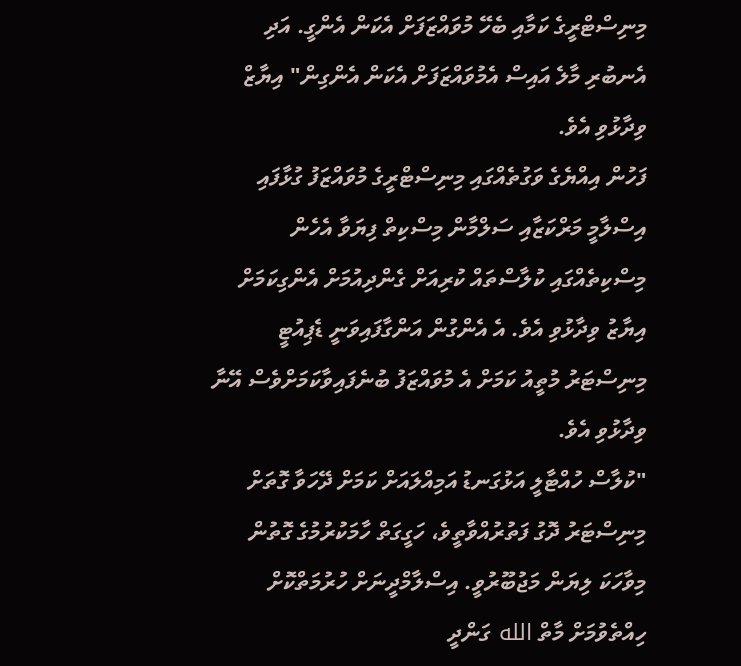މިނިސްޓްރީގެ ކަމާއި ބެހޭ މުވައްޒަފަށް އެކަން އެންގީ. އަދި އެނބުރި މާލެ އައިސް އެމުވައްޒަފަށް އެކަން އެންގިން" އިޔާޒް ވިދާޅުވި އެވެ.
ފަހުން އިއްޔެގެ ވަގުތެއްގައި މިނިސްޓްރީގެ މުވައްޒަފު ގުޅާފައި އިސްލާމީ މަރްކަޒާއި ސަލްމާން މިސްކިތް ފިޔަވާ އެހެން މިސްކިތެއްގައި ކުލާސްތައް ކުރިއަށް ގެންދިއުމަށް އެންގިކަމަށް އިޔާޒު ވިދާޅުވި އެވެ. އެ އެންގުން އަންގާފައިވަނީ ޑެޕިއުޓީ މިނިސްޓަރު މުތީއު ކަމަށް އެ މުވައްޒަފު ބުނެފައިވާކަމަށްވެސް އޭނާ ވިދާޅުވި އެވެ.
"ކުލާސް ހުއްޓާލީ އަޅުގަނޑު އަމިއްލައަށް ކަމަށް ދޭހަވާ ގޮތަށް މިނިސްޓަރު ދޮގު ފަތުރުއްވާތީވެ، ހަގީގަތް ހާމަކުރުމުގެ ގޮތުން މިވާހަކަ ލިޔަން މަޖުބޫރުވީ. އިސްލާމްދީނަށް ހުރުމަތްކޮށް ހިއްތެވުމަށް މާތް الله ގަންދީ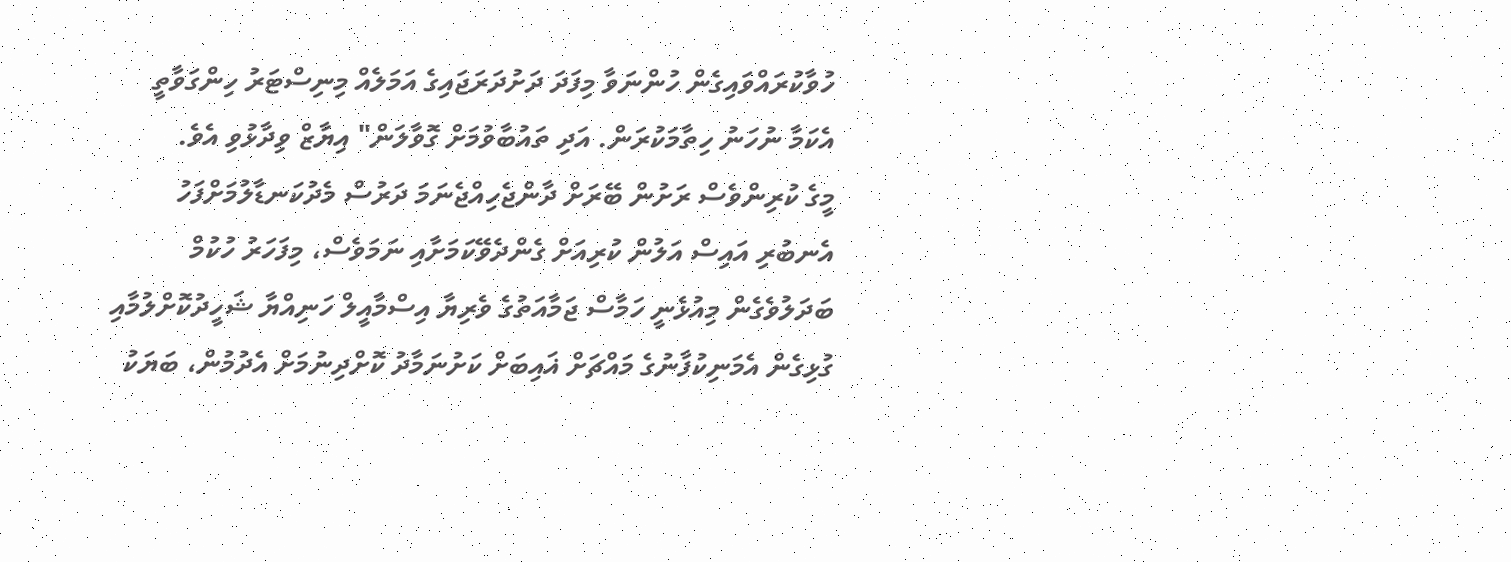ހުވާކުރައްވައިގެން ހުންނަވާ މިފަދަ ދަށުދަރަޖައިގެ އަމަލެއް މިނިސްޓަރު ހިންގަވާތީ އެކަމާ ނުހަނު ހިތާމަކުރަން. އަދި ތައުބާވުމަށް ގޮވާލަން" އިޔާޒް ވިދާޅުވި އެވެ.
މީގެ ކުރިންވެސް ރަށުން ބޭރަށް ދާންޖެހިއްޖެނަމަ ދަރުސް މެދުކަނޑާލުމަށްފަހު އެނބުރި އައިސް އަލުން ކުރިއަށް ގެންދެވޭކަމަށާއި ނަމަވެސް، މިފަހަރު ހުކުމް ބަދަލުވެގެން މިއުޅެނީ ހަމާސް ޖަމާއަތުގެ ވެރިޔާ އިސްމާއީލް ހަނިއްޔާ ޝަހީދުކޮށްލުމާއި ގުޅިގެން އެމަނިކުފާނުގެ މައްޗަށް ޣައިބަށް ކަށުނަމާދު ކޮށްދިނުމަށް އެދުމުން، ބަޔަކު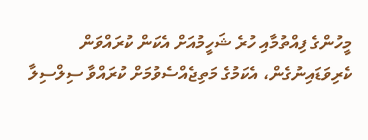މީހުންގެ ފިއްތުމާއި ހުރެ ޝަހީމުއަށް އެކަން ކުރައްވަން ކެރިވަޑައިނުގެން، އެކަމުގެ މަތިޖެއްސެވުމަށް ކުރައްވާ ސިލްސިލާ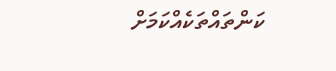ކަންތައްތަކެއްކަމަށް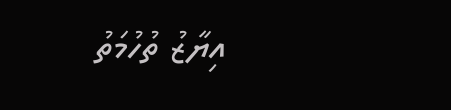އިޔާޒު ތުހުމަތު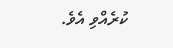ކުރެއްވި އެވެ.